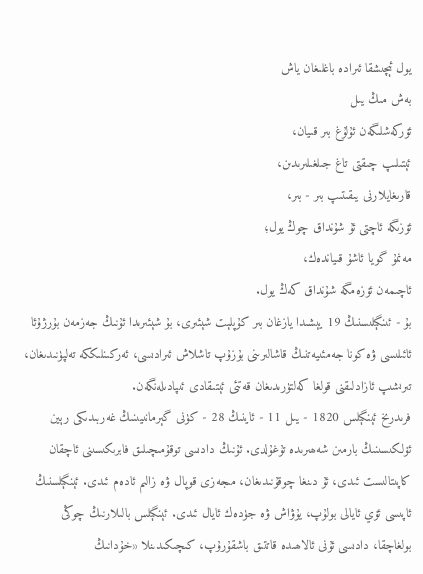يول ئېچىشقا ئىرادە باغلىغان ياش
بەش مىڭ يىل
ئۆركەشلىگەن ئۇلۇغ بىر قىيان،
ئېتىلىپ چىقتى تاغ جىلغىلىرىدىن،
قارىغايلارنى يىقىتىپ بىر - بىر،
ئۆزىگە ئاچتى ئۇ شۇنداق چوڭ يول؛
مەنمۇ گويا ئاشۇ قىياندەك،
ئاچىمەن ئۆزەمگە شۇنداق كەڭ يول.
بۇ - ئىنگېلىسنىڭ 19 يېشىدا يازغان بىر كۇپلېت شېئىرى، بۇ شېئىرىدا ئۇنىڭ جەزمەن بۇرژۇئا ئائىلىسى ۋە كونا جەمئىيەتنىڭ قاشالىرىنى بۇزۇپ تاشلاش ئىرادىسى، ئەركىنلىككە تەلپۈنىدىغان، تىرىشىپ ئازادلىقنى قولغا كەلتۈرىدىغان قەتئى ئېتىقادى ئىپادىلەنگەن.
فرىدرىخ ئېنگېلس 1820 - يىل 11 - ئاينىڭ 28 - كۈنى گېرمانىيىنىڭ غەربىدىكى رېين ئۆلكىسىنىڭ بارمىن شەھىرىدە تۇغۇلدى. ئۇنىڭ دادىسى توقۇمىچىلىق فابرىكىسىنى ئاچقان كاپىتالىست ئىدى، ئۇ دىنغا چوقۇنىدىغان، مىجەزى قوپال ۋە زالىم ئادەم ئىدى. ئېنگېلسنىڭ ئاپىسى ئۆي ئايالى بولۇپ، يۇۋاش ۋە جۈدەك ئايال ئىدى. ئېنگېلس بالىلارنىڭ چوڭى بولغاچقا، دادىسى ئۇنى ئالاھىدە قاتتىق باشقۇرۇپ، كىچىكىدىنلا «خۇدانىڭ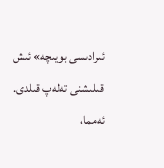ئىرادىسى بويىچە» ئىش قىلىشنى تەلەپ قىلدى.
ئەمما،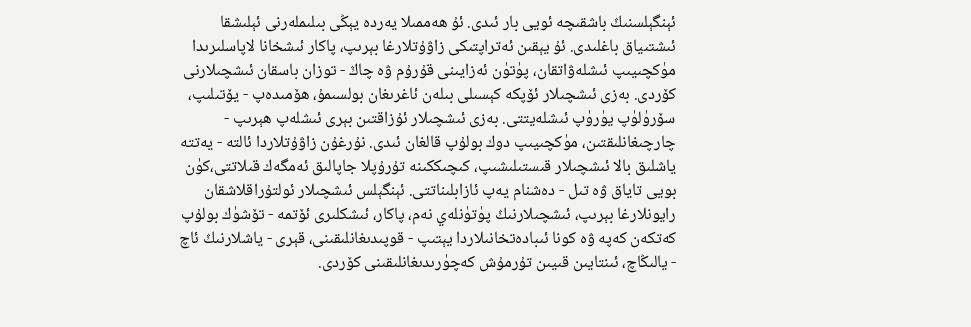ئېنگېلسنىڭ باشقىچە ئويى بار ئىدى. ئۇ ھەممىلا يەردە يېڭى بىلىملەرنى ئېلىشقا ئىشتىياق باغلىدى. ئۇ يېقىن ئەتراپتىكى زاۋۇتلارغا بېرىپ، پاكار ئىشخانا لاپاسلىرىدا مۈكچىيىپ ئىشلەۋاتقان، پۈتۈن ئەزايىنى قۇرۇم ۋە چاڭ - توزان باسقان ئىشچىلارنى كۆردى. بەزى ئىشچىلار ئۆپكە كېسىلى بىلەن ئاغرىغان بولسىمۇ، ھۆمىدەپ - يۆتىلىپ، سۆرۈلۈپ يۈرۈپ ئىشلەيتتى. بەزى ئىشچىلار ئۇزاقتىن بېرى ئىشلەپ ھېرىپ - چارچىغانلىقتىن، مۈكچىيىپ دوك بولۇپ قالغان ئىدى. نۇرغۇن زاۋۇتلاردا ئالتە - يەتتە ياشلىق بالا ئىشچىلار قىستىلىشىپ، كىچىككىنە تۇرۇپلا جاپالىق ئەمگەك قىلاتتى،كۈن بويى تاياق ۋە تىل - دەشنام يەپ ئازابلىناتتى. ئېنگېلس ئىشچىلار ئولتۇراقلاشقان رايونلارغا بېرىپ، ئىشچىلارنىڭ پۈتۈنلەي نەم، پاكار، ئىشكلىرى ئۆتمە - تۆشۈك بولۇپ كەتكەن كەپە ۋە كونا ئىبادەتخانىلاردا يېتىپ - قوپىدىغانلىقىنى، قېرى - ياشلارنىڭ ئاچ - يالىڭاچ، ئىنتايىن قىيىن تۇرمۇش كەچۈرىدىغانلىقىنى كۆردى.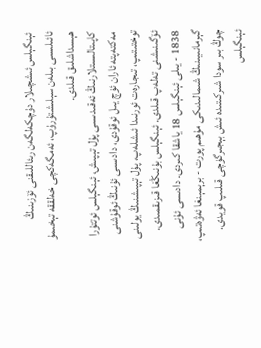ئېنگېلس ئىشچىلار دۇچكەلگەن رىئاللىقنى ئۆزىنىڭ ئائىلىسى بىلەن سېلىشتۇرۇپ، ئەمگەكچى خەلققە تېخىمۇ ھېسداشلىق قىلدى.
كاپىتالىستلارنىڭ ئەقىدىسى پۇل تېپىش، ئېنگېلس ئوتتۇرا مەكتەپتە ئاران ئۈچ يىل ئوقۇدى، دادىسى ئۇنىڭ ئوقۇشنى توختىتىپ، تىجارەت ئورنىدا ئىشلەپ، پۇل تېپىشنىڭ يولىنى ئۆگىنىشنى تەلەپ قىلدى. ئېنگېلس بۇنىڭغا قىزىقمىدى. 1838 - يىلى ئېنگېلس 18 ياشقا كىردى. دادىسى ئۇنى گېرمانىيىنىڭ شىمالىدىكى مۇھىم پورت - برېمېنغا ئەۋەتىپ، چوڭ بىر سودا شىركىتىدە ئىش بېجىرگۈچى قىلىپ قويدى. ئېنگېلس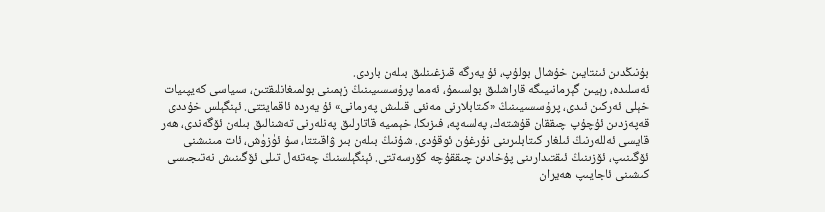بۇنىڭدىن ئىنتايىن خۇشال بولۇپ، ئۇ يەرگە قىزغىنلىق بىلەن باردى.
ئەسلىدە، رېيىن گېرمانىيىگە قاراشلىق بولسىمۇ، ئەمما پرۇسسىيىنىڭ زېمىنى بولمىغانلىقتىن، سىياسى كەيپىيات خېلى ئەركىن ئىدى، پرۇسسىيىنىڭ «كىتابلارنى مەنئى قىلىش پەرمانى» ئۇ يەردە ئاقمايتتى. ئېنگېلس خۇددى قەپەزدىن ئۇچۇپ چىققان قۇشتەك، پەلسەپە، فىزىكا، خېمىيە قاتارلىق پەنلەرنى تەشنالىق بىلەن ئۆگەندى، ھەر قايسى ئەللەرنىڭ ئىلغار كىتابلىرىنى نۇرغۇن ئوقۇدى. شۇنىڭ بىلەن بىر ۋاقىتتا، سۇ ئۈزۈش، ئات مىنىشنى ئۆگىنىپ، ئۆزىنىڭ ئىقتىدارىنى پۇخادىن چىققۇچە كۆرسەتتى. ئېنگېلسنىڭ چەتئەل تىلى ئۆگىنىش نەتىجىسى كىشىنى ئاجايىپ ھەيران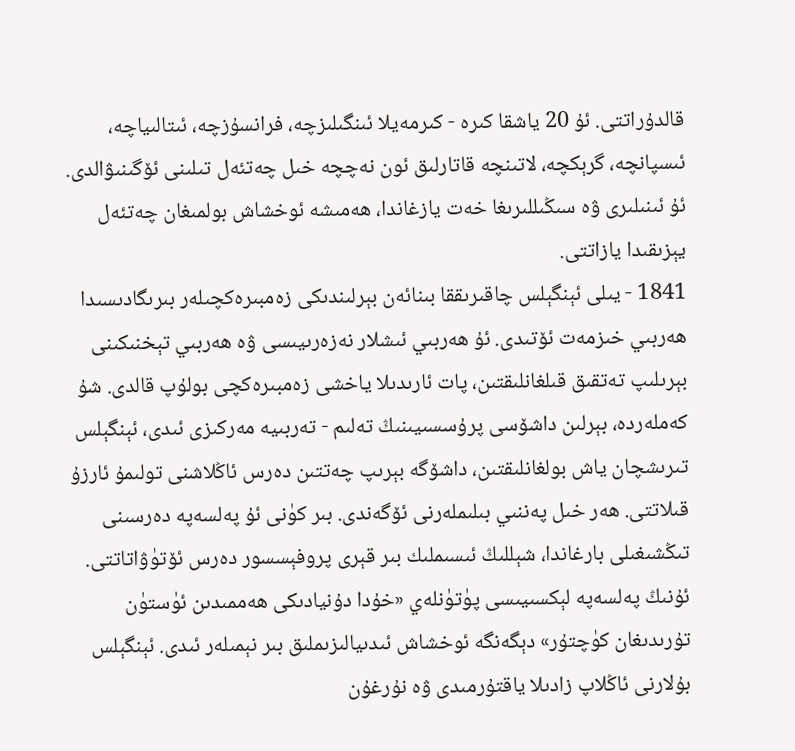قالدۇراتتى. ئۇ 20 ياشقا كىرە - كىرمەيلا ئىنگىلىزچە، فرانسۇزچە، ئىتالىياچە، ئىسپانچە، گرېكچە، لاتىنچە قاتارلىق ئون نەچچە خىل چەتئەل تىلىنى ئۆگىنىۋالدى. ئۇ ئىنىلىرى ۋە سىڭىللىرىغا خەت يازغاندا، ھەمىشە ئوخشاش بولمىغان چەتئەل يېزىقىدا يازاتتى.
1841 - يىلى ئېنگېلس چاقىرىققا بىنائەن بېرلىندىكى زەمبىرەكچىلەر بىرىگادىسىدا ھەربىي خىزمەت ئۆتىدى. ئۇ ھەربىي ئىشلار نەزەرىيىسى ۋە ھەربىي تېخنىكىنى بېرىلىپ تەتقىق قىلغانلىقتىن، پات ئارىدىلا ياخشى زەمبىرەكچى بولۇپ قالدى. شۇ كەملەردە، بېرلىن داشۆسى پرۇسسىيىنىڭ تەلىم - تەربىيە مەركىزى ئىدى، ئېنگېلس تىرىشچان ياش بولغانلىقتىن، داشۆگە بېرىپ چەتتىن دەرس ئاڭلاشنى تولىمۇ ئارزۇ قىلاتتى. ھەر خىل پەننىي بىلىملەرنى ئۆگەندى. بىر كۈنى ئۇ پەلسەپە دەرسىنى تىڭشىغىلى بارغاندا، شېللىڭ ئىسىملىك بىر قېرى پروفېسسور دەرس ئۆتۈۋاتاتتى. ئۇنىڭ پەلسەپە لېكسىيىسى پۈتۈنلەي «خۇدا دۇنيادىكى ھەممىدىن ئۈستۈن تۇرىدىغان كۈچتۇر» دېگەنگە ئوخشاش ئىدىيالىزىملىق بىر نېمىلەر ئىدى. ئېنگېلس بۇلارنى ئاڭلاپ زادىلا ياقتۇرمىدى ۋە نۇرغۇن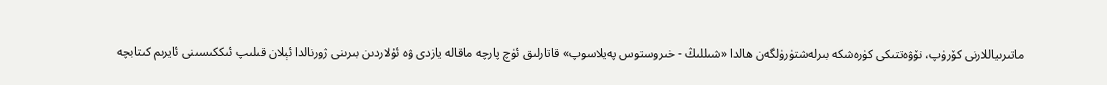ماتىرىياللارنى كۆرۈپ، نۆۋەتتىكى كۈرەشكە بىرلەشتۈرۈلگەن ھالدا «شىللىڭ - خىروستوس پەيلاسوپ» قاتارلىق ئۈچ پارچە ماقالە يازدى ۋە ئۇلاردىن بىرىنى ژورنالدا ئېلان قىلىپ ئىككىسىنى ئايرىم كىتابچە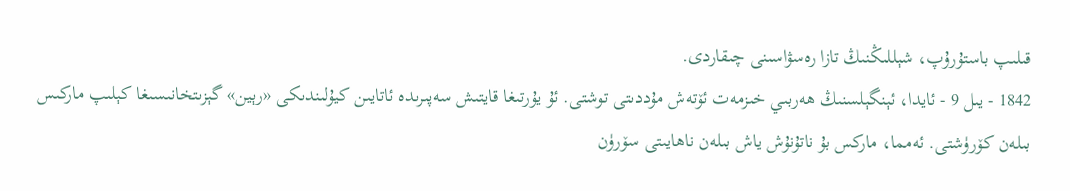قىلىپ باستۇرۇپ، شېللىڭنىڭ تازا رەسۋاسىنى چىقاردى.
1842 - يىل 9 - ئايدا، ئېنگېلسنىڭ ھەربىي خىزمەت ئۆتەش مۇددىتى توشتى. ئۇ يۇرتىغا قايتىش سەپىرىدە ئاتايىن كيۇلىندىكى «رېين» گېزىتخانىسىغا كېلىپ ماركىس بىلەن كۆرۈشتى. ئەمما، ماركس بۇ ناتۇنۇش ياش بىلەن ناھايىتى سۆرۈن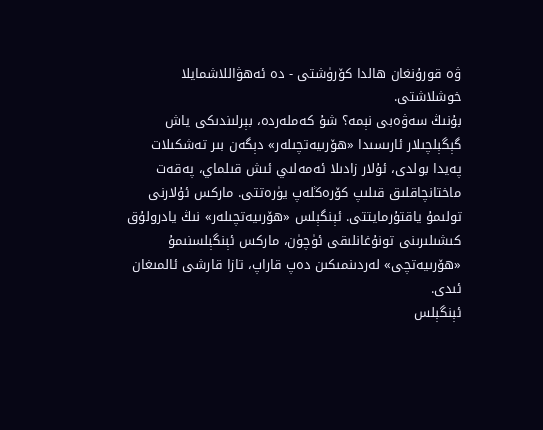ۋە قورۇنغان ھالدا كۆرۈشتى - دە ئەھۋاللاشمايلا خوشلاشتى.
بۇنىڭ سەۋەبى نېمە؟ شۇ كەملەردە، بېرلىندىكى ياش گېگېلچىلار ئارىسىدا «ھۆرىيەتچىلەر» دېگەن بىر تەشكىلات پەيدا بولدى، ئۇلار زادىلا ئەمەلىي ئىش قىلماي، پەقەت ماختانچاقلىق قىلىپ كۆرەڭلەپ يۈرەتتى. ماركس ئۇلارنى تولىمۇ ياقتۇرمايتتى. ئېنگېلس «ھۆرىيەتچىلەر» نىڭ يادرولۇق كىشىلىرىنى تونۇغانلىقى ئۈچۈن، ماركس ئېنگېلسنىمۇ «ھۆرىيەتچى» لەردىنمىكىن دەپ قاراپ، تازا قارشى ئالمىغان ئىدى.
ئېنگېلس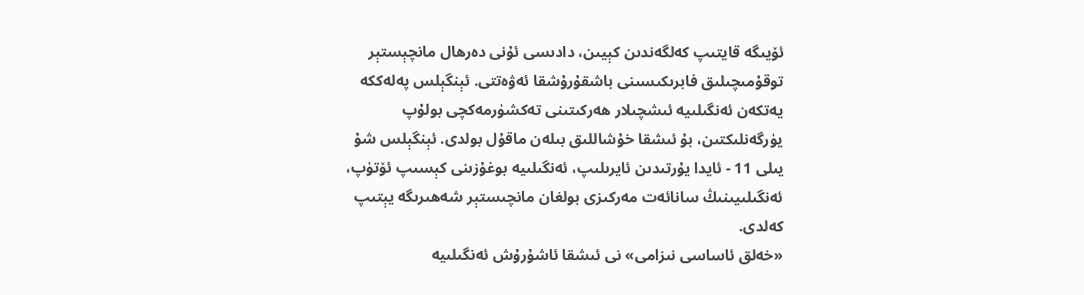ئۆيىگە قايتىپ كەلگەندىن كېيىن، دادىسى ئۇنى دەرھال مانچېستېر توقۇمىچىلىق فابرىكىسىنى باشقۇرۇشقا ئەۋەتتى. ئېنگېلس پەلەككە يەتكەن ئەنگىلىيە ئىشچىلار ھەركىتىنى تەكشۈرمەكچى بولۇپ يۈرگەنلىكتىن، بۇ ئىشقا خۇشاللىق بىلەن ماقۇل بولدى. ئېنگېلس شۇ يىلى 11 - ئايدا يۇرتىدىن ئايرىلىپ، ئەنگىلىيە بوغۇزىنى كېسىپ ئۆتۈپ، ئەنگىلىيىنىڭ سانائەت مەركىزى بولغان مانچىستېر شەھىرىگە يېتىپ كەلدى.
«خەلق ئاساسى نىزامى» نى ئىشقا ئاشۇرۇش ئەنگىلىيە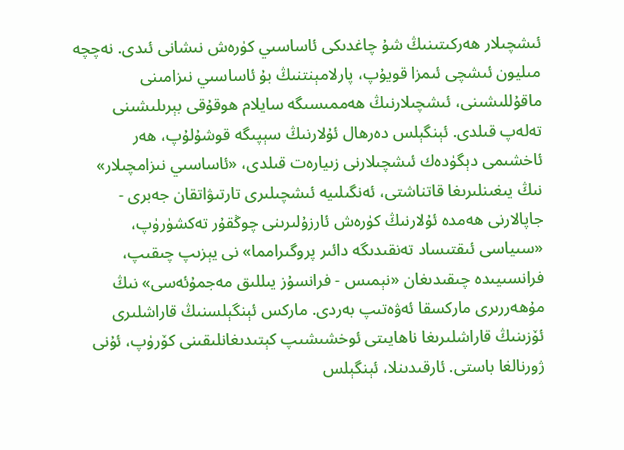ئىشچىلار ھەركىتىنىڭ شۇ چاغدىكى ئاساسىي كۈرەش نىشانى ئىدى. نەچچە مىليون ئىشچى ئىمزا قويۇپ، پارلامېنتنىڭ بۇ ئاساسىي نىزامىنى ماقۇللىشىنى، ئىشچىلارنىڭ ھەممىسىگە سايلام ھوقۇقى بېرىلىشىنى تەلەپ قىلدى. ئېنگېلس دەرھال ئۇلارنىڭ سېپىگە قوشۇلۇپ، ھەر ئاخشىمى دېگۈدەك ئىشچىلارنى زىيارەت قىلدى، «ئاساسىي نىزامچىلار» نىڭ يىغىنلىرىغا قاتناشتى، ئەنگىلىيە ئىشچىلىرى تارتىۋاتقان جەبرى - جاپالارنى ھەمدە ئۇلارنىڭ كۈرەش ئارزۇلىرىنى چوڭقۇر تەكشۈرۈپ، «سىياسى ئىقتىساد تەنقىدىگە دائىر پروگىرامما» نى يېزىپ چىقىپ، فرانسىيىدە چىقىدىغان «نېمىس - فرانسۇز يىللىق مەجمۇئەسى» نىڭ مۇھەررىرى ماركسقا ئەۋەتىپ بەردى. ماركس ئېنگېلسنىڭ قاراشلىرى ئۆزىنىڭ قاراشلىرىغا ناھايىتى ئوخشىشىپ كېتىدىغانلىقىنى كۆرۈپ، ئۇنى ژورنالغا باستى. ئارقىدىنلا، ئېنگېلس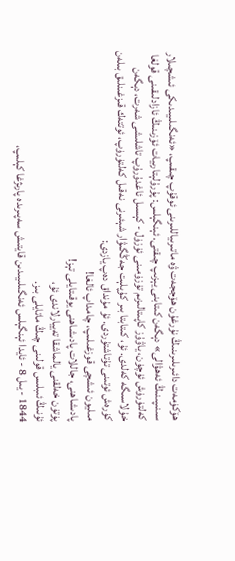ھۆكۈمەت دائىرىلىرىنىڭ نۇرغۇن ھۆججەت ۋە ماتىرىياللىرىنى ئوقۇپ چىقىپ، «ئەنگىلىيىدىكى ئىشچىلار سىنىپىنىڭ ئەھۋالى» دېگەن كىتابنى يېزىپ چىقتى. ئېنگېلس: پۇرۇلېتارىيات ئۆزىنىڭ ئازادلىقىنى قولغا كەلتۈرۈش ئۈچۈن، ياۋۇز كاپىتالىزىم تۈزۈمىنى ئۈزۈل - كېسىل ئاغدۇرۇپ تاشلىشى شەرت، دېگەن خۇلاسىگە كەلدى. ئۇ، كىتابتا بىر كۇپلېت جەڭگىۋار شېئىرنى نەقىل كەلتۈرۈپ، ئوتتەك قىزغىنلىق بىلەن كۈرەش ئوتىنى تۇتاشتۇردى. ئۇ مۇنداق دەپ يازدى:
مىليون ئىشچى قوزغىلىپ، چامداپ ئالغا!
پادىشاھنى، جاللات پادىشاھنى يوقىتايلى تېز!
پۈتۈن خەلقنى يالماشقا تەييارلاندى ئۇ،
ئۇنىڭ ئىبلىس قولىنى چىڭ ماتايلى بىز.
1844 - يىل 8 - ئايدا ئېنگېلس ئەنگىلىيىدىن قايتىش سەپىرىدە پارىژغا كېلىپ،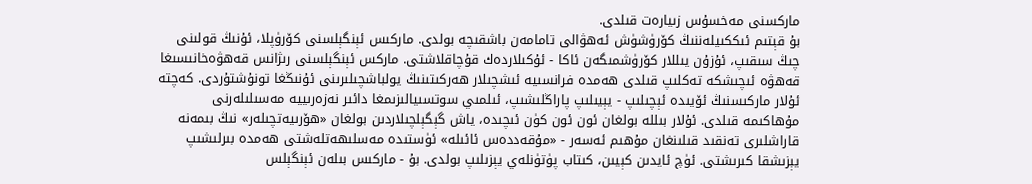ماركسنى مەخسۇس زىيارەت قىلدى.
بۇ قېتىم ئىككىيلەننىڭ كۆرۈشۈش ئەھۋالى تامامەن باشقىچە بولدى. ماركىس ئېنگېلسنى كۆرۈپلا، ئۇنىڭ قولىنى چىڭ سىقىپ، ئۇزۇن يىللار كۆرۈشمىگەن ئاكا - ئۇكىلاردەك قۇچاقلاشتى. ماركس ئېنگېلسنى رىژانس قەھۋەخانىسىغا قەھۋە ئىچىشكە تەكلىپ قىلدى ھەمدە فرانسىيە ئىشچىلار ھەركىتىنىڭ يولباشچىلىرىنى ئۇنىڭغا تونۇشتۇردى. كەچتە ئۇلار ماركىسنىڭ ئۆيىدە ئېچىلىپ - يېيىلىپ پاراڭلىشىپ، ئىلمىي سوتسىيالىزىمغا دائىر نەزەرىييە مەسىلىلەرنى مۇھاكىمە قىلدى. ئۇلار بىللە بولغان ئون ئون كۈن ئىچىدە، ياش گېگېلچىلاردىن بولغان «ھۆرىيەتچىلەر» نىڭ بىمەنە قاراشلىرى تەنقىد قىلىنغان مۇھىم ئەسەر - «مۇقەددەس ئائىلە» ئۈستىدە مەسلىھەتلەشتى ھەمدە بىرلىشىپ يېزىشقا كىرىشتى. ئۈچ ئايدىن كېيىن، كىتاب پۈتۈنلەي يېزىلىپ بولدى. بۇ - ماركىس بىلەن ئېنگېلس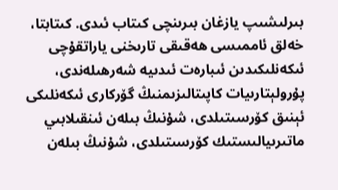بىرلىشىپ يازغان بىرىنچى كىتاب ئىدى. كىتابتا، خەلق ئاممىسى ھەقىقى تارىخنى ياراتقۇچى ئىكەنلىكىدىن ئىبارەت ئىدىيە شەرھىلەندى، پۇرولېتارىيات كاپىتالىزىمنىڭ گۆركارى ئىكەنلىكى ئېنىق كۆرسىتىلدى، شۇنىڭ بىلەن ئىنقىلابىي ماتىرىيالىستىك كۆرسىتىلدى، شۇنىڭ بىلەن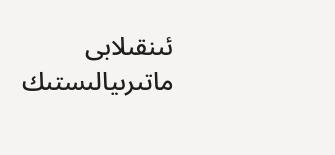ئىنقىلابى ماتىرىيالىستىك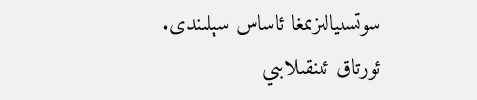سوتسىيالىزىمغا ئاساس سېلىندى.
ئورتاق ئىنقىلابىي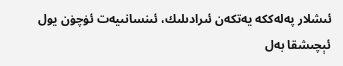ئىشلار پەلەككە يەتكەن ئىرادىلىك، ئىنسانىيەت ئۈچۈن يول ئېچىشقا بەل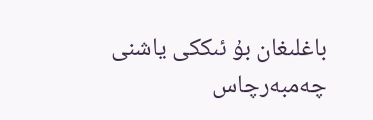باغلىغان بۇ ئىككى ياشنى چەمبەرچاس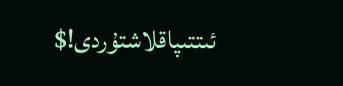ئىتتىپاقلاشتۇردى!$